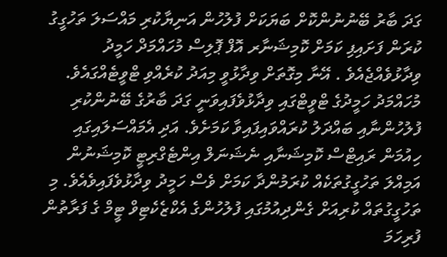ގަދަ ބާރު ބޭނުނުންކޮށް ބަޔަކަށް ފުލުހުން އަނިޔާކުރި މައްސަލަ ތަހުގީގު ކުރަން ފަށައިފި ކަމަށް ކޮމިޝަނާރ އޮފް ޕޮލިސް މުހައްމަދް ހަމީދު ވިދާޅުވެއްޖެއެވެ . އޭނާ މިގޮތަށް ވިދާޅުވީ މިއަދު ކުރެއްވި ޓްވީޓެއްގައެވެ.
މުހައްމަދު ހަމީދުގެ ޓްވީޓްގައި ވިދާޅުވެފައިވަނީ ގަދަ ބާރުގެ ބޭނުންކުރި ފުލުހުންނާއި ބައްދަލު ކުރައްވައިފައިވާ ކަމަށެވެ. އަދި އެމައްސަލައިގައި ހިއުމަން ރައިޓްސް ކޮމިޝަނާއި ނެޝަނަލް އިންޓެގްރިޓީ ކޮމިޝަނުން އަމިއްލަ ތަހުގީގުތަކެއް ކުރަމުންދާ ކަމަށް ވެސް ހަމީދު ވިދާޅުވެފައިވެއެވެ. މި ތަހުގީގުތައް ކުރިއަށް ގެންދިއުމުގައި ފުލުހުންގެ އެކްޒެކެޓިވް ޓީމް ގެ ފަރާތުން ފުރިހަމަ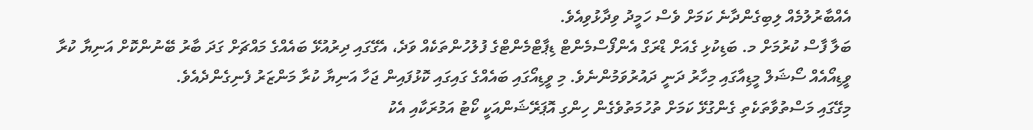އެއްބާރުލުމެއް ލިބިގެންދާނެ ކަމަށް ވެސް ހަމީދު ވިދާޅުވިއެވެ.
ބަލާ ފާސް ކުރުމަށް މ. ބަޑިކުޅި ގެއަށް ޑްރަގް އެންފޯސްމެންޓް ޑިޕާޓްމެންޓްގެ ފުލުހުންތަކެއް ވަދެ، އެގޭގައި ދިރުއުޅޭ ބައެއްގެ މައްޗަށް ގަދަ ބާރު ބޭނުންކޮށް އަނިޔާ ކުރާ ވީޑިއޯއެއް ސޯޝަލް މީޑިއާގައި މިހާރު ދަނީ ދައުރުވަމުންނެވެ. މި ވީޑިއޯގައި ބައެއްގެ ގައިގައި ކޮޅުފައިން ޖަހާ އަނިޔާ ކުރާ މަންޒަރު ފެނިގެންދެއެވެ.
މިގޭގައި މަސްތުވާތަކެތި ގެންގުޅޭ ކަމަށް ތުހުމަތުވެގެން ހިންގި އޮޕަރޭޝަންއަކީ ކޯޓު އަމުރަކާއި އެކު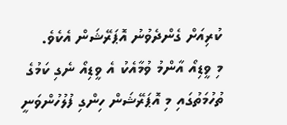ކުރިއަށް ގެންދެވުނު އޮޕަރޭޝަން އެކެވެ.
މި ވީޑިއޯ އާންމު ވުމާއެކު އެ ވީޑިއޯ ނެގި ކަމުގެ ތުހުމަތުގައި މި އޮޕަރޭޝަން ހިންގި ފުލުހުންވަނީ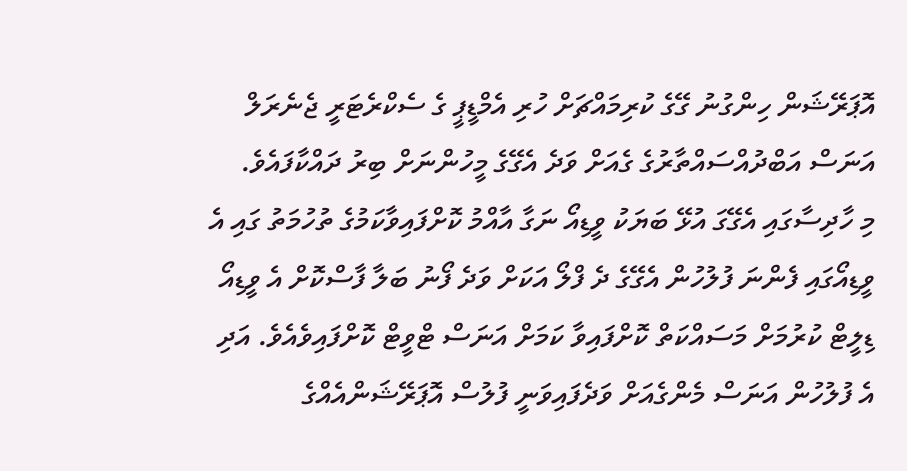އޮޕަރޭޝަން ހިންގުނު ގޭގެ ކުރިމައްޗަށް ހުރި އެމްޑީޕީ ގެ ސެކްރެޓަރީ ޖެނެރަލް އަނަސް އަބްދުއްސައްތާރުގެ ގެއަށް ވަދެ އެގޭގެ މީހުންނަށް ބިރު ދައްކާފައެވެ.
މި ހާދިސާގައި އެގޭގަ އުޅޭ ބަޔަކު ވީޑިއޯ ނަގާ އާއްމު ކޮށްފައިވާކަމުގެ ތުހުމަތު ގައި އެ ވީޑިއޯގައި ފެންނަ ފުލުހުން އެގޭގެ ދެ ފްލޯ އަކަށް ވަދެ ފޯނު ބަލާ ފާސްކޮށް އެ ވީޑިއޯ ޑިލީޓް ކުރުމަށް މަސައްކަތް ކޮށްފައިވާ ކަމަށް އަނަސް ޓްވީޓް ކޮށްފައިވެއެވެ. އަދި އެ ފުލުހުން އަނަސް މެންގެއަށް ވަދެފައިވަނީ ފުލުސް އޮޕަރޭޝަންއެއްގެ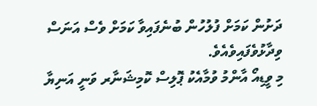ދަށުން ކަމަށް ފުލުހުން ބުނެފައިވާ ކަމަށް ވެސް އަނަސް ވިދާޅުވެފައިވެއެވެ.
މި ވީޑިއޯ އާންމު ވުމާއެކު ޕޮލިސް ކޮމިޝަނާރ ވަނީ އަނިޔާ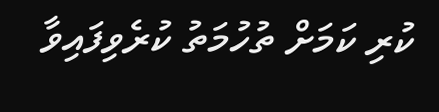ކުރި ކަމަށް ތުހުމަތު ކުރެވިފައިވާ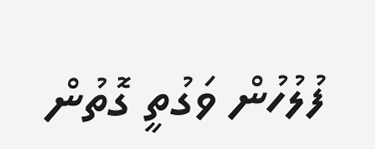ފުލުހުން ވަގުތީ ގޮތުން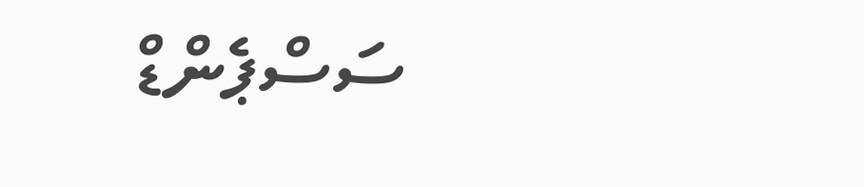ސަސްޕެންޑް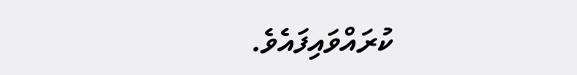ކުރައްވައިފައެވެ.